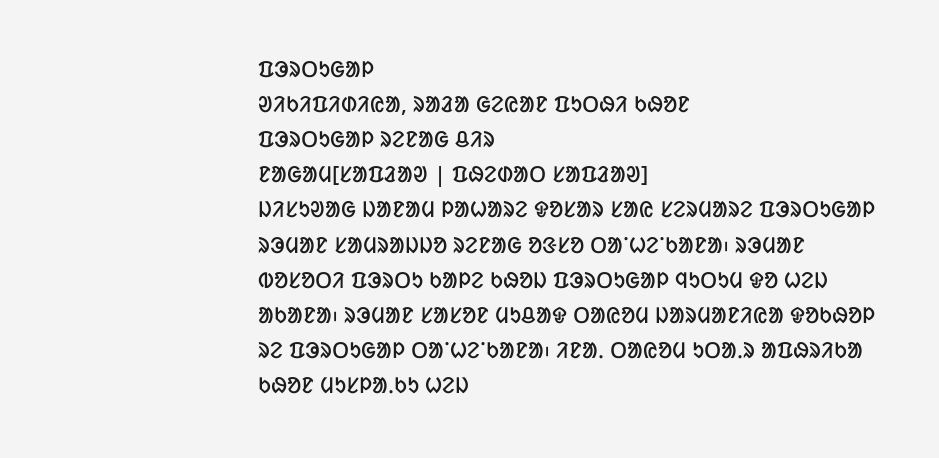ᱯᱳᱨᱛᱩᱜᱟᱞ
ᱣᱤᱠᱤᱯᱤᱰᱤᱭᱟ, ᱨᱟᱲᱟ ᱜᱮᱭᱟᱱ ᱯᱩᱛᱷᱤ ᱠᱷᱚᱱ
ᱯᱳᱨᱛᱩᱜᱟᱞ ᱨᱮᱱᱟᱜ ᱪᱤᱨ
ᱱᱟᱜᱟᱢ[ᱥᱟᱯᱲᱟᱣ | ᱯᱷᱮᱰᱟᱛ ᱥᱟᱯᱲᱟᱣ]
ᱡᱤᱥᱩᱣᱟᱜ ᱡᱟᱱᱟᱢ ᱞᱟᱦᱟᱨᱮ ᱫᱚᱥᱟᱨ ᱥᱟᱭ ᱥᱮᱨᱢᱟᱨᱮ ᱯᱳᱨᱛᱩᱜᱟᱞ ᱨᱳᱢᱟᱱ ᱥᱟᱢᱨᱟᱡᱡᱚ ᱨᱮᱱᱟᱜ ᱚᱝᱥᱚ ᱛᱟᱸᱦᱮᱸᱠᱟᱱᱟ᱾ ᱨᱳᱢᱟᱱ ᱵᱚᱥᱚᱛᱤ ᱯᱳᱨᱛᱩ ᱠᱟᱞᱮ ᱠᱷᱚᱡ ᱯᱳᱨᱛᱩᱜᱟᱞ ᱧᱩᱛᱩᱢ ᱫᱚ ᱦᱮᱡ ᱟᱠᱟᱱᱟ᱾ ᱨᱳᱢᱟᱱ ᱥᱟᱥᱚᱱ ᱢᱩᱪᱟᱫ ᱛᱟᱭᱚᱢ ᱡᱟᱨᱢᱟᱱᱤᱭᱟ ᱫᱚᱠᱷᱚᱞ ᱨᱮ ᱯᱳᱨᱛᱩᱜᱟᱞ ᱛᱟᱸᱦᱮᱸᱠᱟᱱᱟ᱾ ᱤᱱᱟᱹ ᱛᱟᱭᱚᱢ ᱩᱛᱟᱹᱨ ᱟᱯᱷᱨᱤᱠᱟ ᱠᱷᱚᱱ ᱢᱩᱥᱞᱟᱹᱠᱩ ᱦᱮᱡ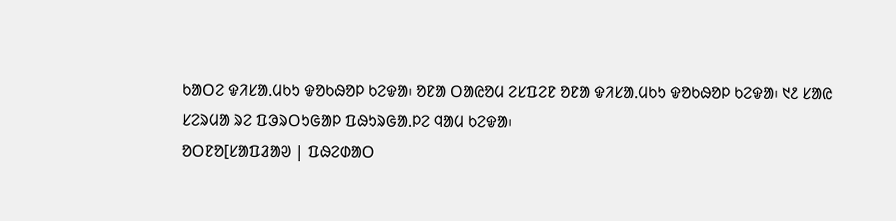ᱠᱟᱛᱮ ᱫᱤᱥᱟᱹᱢᱠᱩ ᱫᱚᱠᱷᱚᱞ ᱠᱮᱫᱟ᱾ ᱚᱱᱟ ᱛᱟᱭᱚᱢ ᱮᱥᱯᱮᱱ ᱚᱱᱟ ᱫᱤᱥᱟᱹᱢᱠᱩ ᱫᱚᱠᱷᱚᱞ ᱠᱮᱫᱟ᱾ ᱑᱒ ᱥᱟᱭ ᱥᱮᱨᱢᱟ ᱨᱮ ᱯᱳᱨᱛᱩᱜᱟᱞ ᱯᱷᱩᱨᱜᱟᱹᱞᱮ ᱧᱟᱢ ᱠᱮᱫᱟ᱾
ᱚᱛᱱᱚ[ᱥᱟᱯᱲᱟᱣ | ᱯᱷᱮᱰᱟᱛ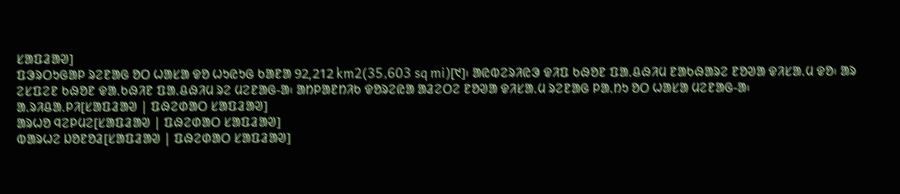ᱥᱟᱯᱲᱟᱣ]
ᱯᱳᱨᱛᱩᱜᱟᱞ ᱨᱮᱱᱟᱜ ᱚᱛ ᱦᱟᱥᱟ ᱫᱚ ᱦᱩᱭᱩᱜ ᱠᱟᱱᱟ 92,212 km2(35,603 sq mi)[᱑]᱾ ᱟᱭᱵᱮᱨᱤᱭᱳ ᱫᱤᱯ ᱠᱷᱚᱱ ᱯᱟᱹᱪᱷᱤᱢ ᱱᱟᱠᱷᱟᱨᱮ ᱱᱚᱣᱟ ᱫᱤᱥᱟᱹᱢ ᱫᱚ᱾ ᱟᱨ ᱮᱥᱯᱮᱱ ᱠᱷᱚᱱ ᱫᱟᱹᱠᱷᱤᱱ ᱯᱟᱹᱪᱷᱤᱢ ᱨᱮ ᱢᱮᱱᱟᱜ-ᱟ᱾ ᱟᱴᱞᱟᱱᱴᱤᱠ ᱫᱚᱨᱮᱭᱟ ᱟᱲᱮᱛᱮ ᱱᱚᱣᱟ ᱫᱤᱥᱟᱹᱢ ᱨᱮᱱᱟᱜ ᱞᱟᱹᱴᱩ ᱚᱛ ᱦᱟᱥᱟ ᱢᱮᱱᱟᱜ-ᱟ᱾
ᱟᱹᱨᱤᱪᱟᱹᱞᱤ[ᱥᱟᱯᱲᱟᱣ | ᱯᱷᱮᱰᱟᱛ ᱥᱟᱯᱲᱟᱣ]
ᱟᱨᱦᱚ ᱧᱮᱞᱢᱮ[ᱥᱟᱯᱲᱟᱣ | ᱯᱷᱮᱰᱟᱛ ᱥᱟᱯᱲᱟᱣ]
ᱵᱟᱨᱦᱮ ᱡᱚᱱᱚᱲ[ᱥᱟᱯᱲᱟᱣ | ᱯᱷᱮᱰᱟᱛ ᱥᱟᱯᱲᱟᱣ]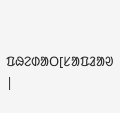ᱯᱷᱮᱰᱟᱛ[ᱥᱟᱯᱲᱟᱣ |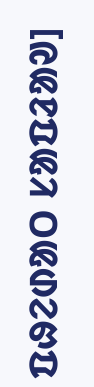ᱯᱷᱮᱰᱟᱛ ᱥᱟᱯᱲᱟᱣ]